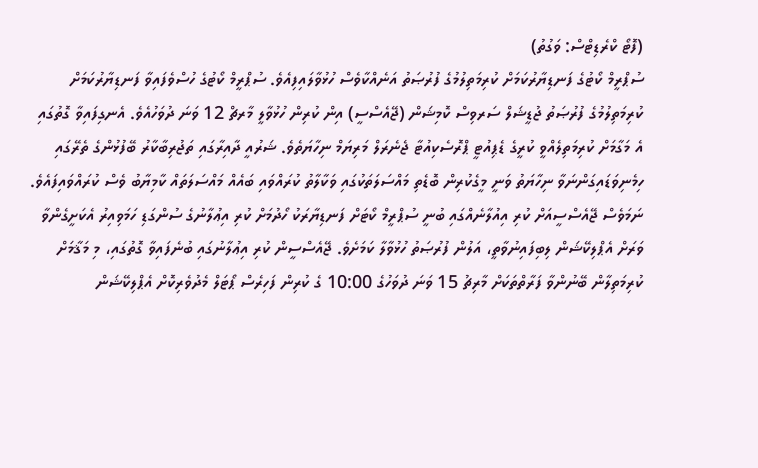(ފޮޓޯ ކްރެޑިޓްސް: ވަގުތު)
ސުޕްރީމް ކޯޓުގެ ފަނޑިޔާރުކަމަށް ކުރިމަތިލުމުގެ ފުރުޞަތު އަނެއްކާވެސް ހުޅުވާލައިފިއެވެ. ސުޕްރީމް ކޯޓުގެ ހުސްވެފައިވާ ފަނޑިޔާރުކަމަށް ކުރިމަތިލުމުގެ ފުރުޞަތު ޖުޑީޝަލް ސަރވިސް ކޮމިޝަން (ޖޭއެސްސީ) އިން ކުރިން ހުޅުވާލީ މާރޗް 12 ވަނަ ދުވަހުއެވެ. އެނގިފައިވާ ގޮތުގައި އެ މަގާމަށް ކުރިމަތިލެއްވީ ކުރީގެ ޑެޕިއުޓީ ޕްރޮސެކިއުޓާ ޖެނެރަލް މަރިޔަމް ނިހާޔަތެވެ. ޝަރުއީ ދާއިރާގައި ތަޖުރިބާކާރު ބޭފުޅުންގެ ތެރޭގައި ހިމެނިވަޑައިގަންނަވާ ނިހާޔަތު ވަނީ މީގެކުރިން ބޮޑެތި މައްސަލަތަކުގައި ވަކާލާތު ކުރައްވައި ބައެއް މައްސަލަތައް ކާމިޔާބު ވެސް ކުރައްވައިފައެވެ.
ނަމަވެސް ޖޭއެސްސީއަށް ކުރި އިއުލާނެއްގައި ބުނީ ސުޕްރީމް ކޯޓަށް ފަނޑިޔާރަކު ހޯދުމަށް ކުރި އިޢުލާނުގެ ސުންގަޑި ހަމަވިއިރު އެކަށީގެންވާ ވަރަށް އެޕްލިކޭޝަން ލިބިފައިނުވާތީ، އަލުން ފުރުޞަތު ހުޅުވާލާ ކަމަށެވެ. ޖޭއެސްސީން ކުރި އިޢުލާނުގައި ބުނެފައިވާ ގޮތުގައި، މި މަޤާމަށް ކުރިމަތިލާން ބޭނުންވާ ފަރާތްތަކަށް މާރިޗު 15 ވަނަ ދުވަހުގެ 10:00 ގެ ކުރިން ފަހިރެސް ޕޯޓަލް މެދުވެރިކޮށް އެޕްލިކޭޝަން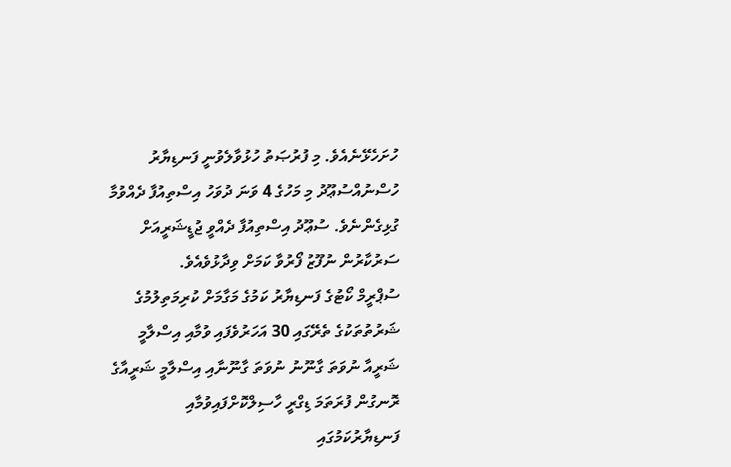ހުށަހެޅޭނެއެވެ. މި ފުރުޞަތު ހުޅުވާލެވުނީ ފަނޑިޔާރު ހުސްނުއްސުޢޫދު މި މަހުގެ 4 ވަނަ ދުވަހު އިސްތިއުފާ ދެއްވުމާ ގުޅިގެންނެވެ. ސުޢޫދު އިސްތިއުފާ ދެއްވީ ޖުޑީޝަރީއަށް ސަރުކާރުން ނުފޫޒު ފޯރުވާ ކަމަށް ވިދާޅުވެއެވެ.
ސުޕްރީމް ކޯޓުގެ ފަނޑިޔާރު ކަމުގެ މަގާމަށް ކުރިމަތިލުމުގެ ޝަރުތުތަކުގެ ތެރޭގައި 30 އަހަރުވެފައި ވުމާއި އިސްލާމީ ޝަރީއާ ނުވަތަ ގާނޫނު ނުވަތަ ގާނޫނާއި އިސްލާމީ ޝަރީއާގެ ރޮނގުން ފުރަތަމަ ޑިގްރީ ހާސިލްކޮށްފައިވުމާއި ފަނޑިޔާރުކަމުގައި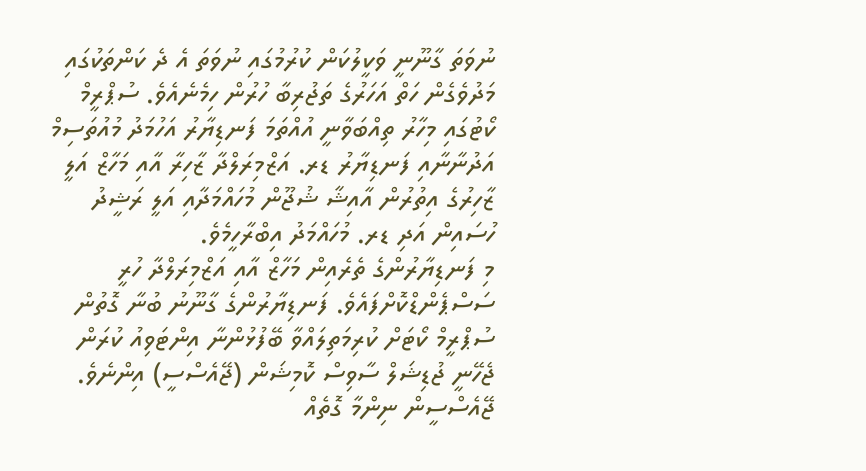ނުވަތަ ގާނޫނީ ވަކީލުކަން ކުރުމުގައި ނުވަތަ އެ ދެ ކަންތަކުގައި މަދުވެގެން ހަތް އަހަރުގެ ތަޖުރިބާ ހުރުން ހިމެނެއެވެ. ސުޕްރީމް ކޯޓުގައި މިހާރު ތިއްބަވާނީ އުއްތަމަ ފަނޑިޔާރު އަހުމަދު މުއުތަސިމް އަދުނާނާއި ފަނޑިޔާރު ޑރ. އަޒްމިރަލްދާ ޒާހިރާ އާއި މަހާޒް އަލީ ޒާހިރުގެ އިތުރުން އާއިޝާ ޝުޖޫން މުހައްމަދާއި އަލީ ރަޝީދު ހުސައިން އަދި ޑރ. މުހައްމަދު އިބްރާހީމެވެ.
މި ފަނޑިޔާރުންގެ ތެރެއިން މަހާޒް އާއި އަޒްމިރަލްދާ ހުރީ ސަސްޕެންޑްކޮށްފައެވެ. ފަނޑިޔާރުންގެ ގާނޫނު ބުނާ ގޮތުން ސުޕްރީމް ކޯޓަށް ކުރިމަތިލައްވާ ބޭފުޅުންނާ އިންޓަވިއު ކުރަން ޖެހޭނީ ޖުޑިޝަލް ސާވިސް ކޮމިޝަން (ޖޭއެސްސީ) އިންނެވެ. ޖޭއެސްސީން ނިންމާ ގޮތެއް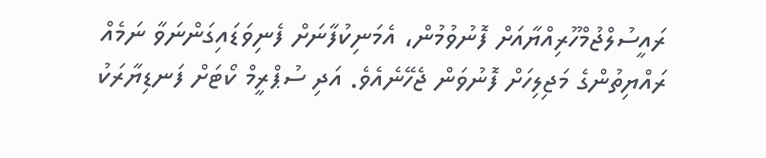ރައީސުލްޖުމްހޫރިއްޔާއަށް ފޮނުވުމުން، އެމަނިކުފާނަށް ފެނިވަޑައިގަންނަވާ ނަމެއް ރައްޔިތުންގެ މަޖިލިހަށް ފޮނުވަން ޖެހޭނެއެވެ. އަދި ސުޕްރީމް ކޯޓަށް ފަނޑިޔާރަކު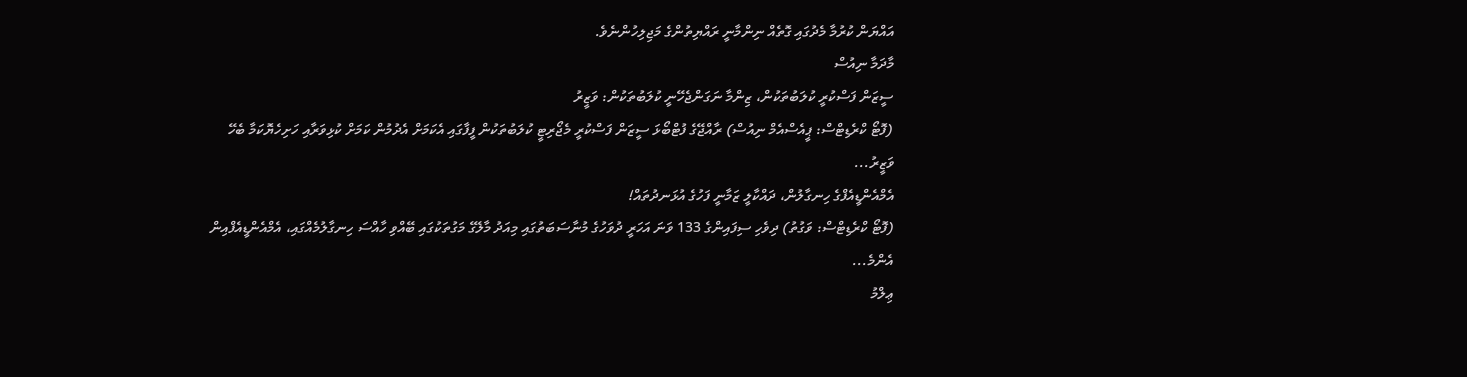އައްޔަން ކުރުމާ މެދުގައި ގޮތެއް ނިންމާނީ ރައްޔިތުންގެ މަޖިލިހުންނެވެ.
މާދަމާ ނިއުސް
ސީޒަން ފަސްކުރީ ކުލަބުތަކުން، ޒިންމާ ނަގަންޖެހޭނީ ކުލަބުތަކުން: ވަޒީރު
(ފޮޓޯ ކްރެޑިޓްސް: ޕީއެސްއެމް ނިއުސް) ރާއްޖޭގެ ފުޓްބޯޅަ ސީޒަން ފަސްކުރީ މެޖޯރިޓީ ކުލަބުތަކުން ފީފާގައި އެކަމަށް އެދުމުން ކަމަށް ކުޅިވަރާއި ހަށިހެޔޮކަމާ ބެހޭ ވަޒީރު...
އެމްއެންޑީއެފްގެ ހިނގާލުން، ދައްކާލީ ޒަމާނީ ފަހުގެ އުޅަނދުތައް!
(ފޮޓޯ ކްރެޑިޓްސް: ވަގުތު) ދިވެހި ސިފައިންގެ 133 ވަނަ އަހަރީ ދުވަހުގެ މުނާސަބަތުގައި މިއަދު މާލޭގެ މަގުތަކުގައި ބޭއްވި ހާއްސަ ހިނގާލުމެއްގައި، އެމްއެންޑީއެފްއިން އެންމެ...
ޢިލްމު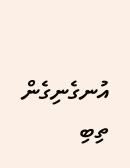އުނގެނިގެން ތިބި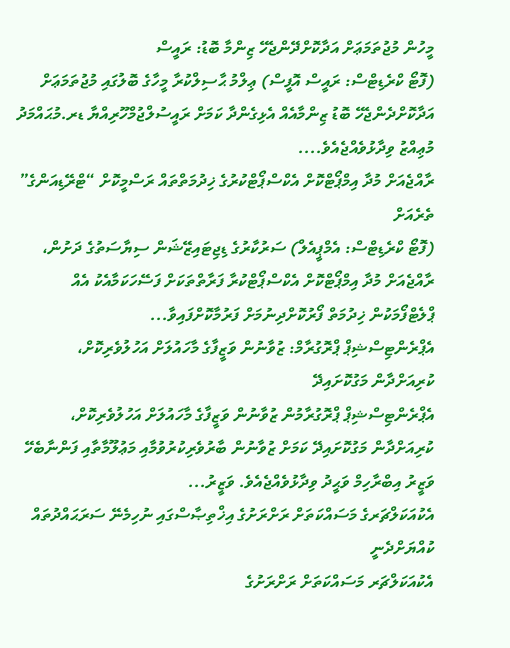މީހުން މުޖުތަމަޢަށް އަދާކޮށްދޭންޖެހޭ ޒިންމާ ބޮޑު: ރައީސް
(ފޮޓޯ ކްރެޑިޓްސް: ރައީސް އޮފީސް) ޢިލްމު ޙާސިލްކުރާ މީހާގެ ބޮލުގައި މުޖުތަމަޢަށް އަދާކޮށްދެންޖެހޭ ބޮޑު ޒިންމާއެއް އެޅިގެންދާ ކަމަށް ރައީސުލްޖުމްހޫރިއްޔާ ޑރ.މުޙައްމަދު މުޢިއްޒު ވިދާޅުވެއްޖެއެވެ....
ރާއްޖެއަށް މުދާ އިމްޕޯޓްކޮށް އެކްސްޕޯޓްކުރުގެ ޚިދުމަތްތައް ރަސްމީކޮށް “ޓްރޭޑިއަންގެ” ތެރެއަށް
(ފޮޓޯ ކްރެޑިޓްސް: އެމްޕީއެލް) ސަރުކާރުގެ ޑިޖިޓައިޒޭޝަން ސިޔާސަތުގެ ދަށުން، ރާއްޖެއަށް މުދާ އިމްޕޯޓްކޮށް އެކްސްޕޯޓްކުރާ ފަރާތްތަކަށް ފަސޭހަކަމާއެކު އެއް ޕްލެޓްފޯމަކުން ޚިދުމަތް ފޯރުކޮށްދިނުމަށް ފަރުމާކޮށްފައިވާ...
އެޕްރެންޓިސްޝިޕް ޕްރޮގުރާމް: ޒުވާނުން ވަޒީފާގެ މާހައުލަށް އަހުލުވެރިކޮށް، ކުރިއަށްދާން މަގުކޮށައިދޭ
އެޕްރެންޓިސްޝިޕް ޕްރޮގުރާމުން ޒުވާނުން ވަޒީފާގެ މާހައުލަށް އަހުލުވެރިކޮށް، ކުރިއަށްދާން މަގުކޮށައިދޭ ކަމަށް ޒުވާނުން ބާރުވެރިކުރުވުމާއި މަޢުލޫމާތާއި ފަންނާބެހޭ ވަޒީރު އިބްރާހިމް ވަޙީދު ވިދާޅުވެއްޖެއެވެ. ވަޒީރު...
އެކުއަކަލްޗަރގެ މަސައްކަތަށް ރަށްރަށުގެ އިޚްތިޞާސްގައި ނުހިމެނޭ ސަރަޙައްދުތައް ކުއްޔަށްދެނީ
އެކުއަކަލްޗަރ މަސައްކަތަށް ރަށްރަށުގެ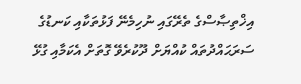އިޚްތިޞާސްގެ ތެރޭގައި ނުހިމެނޭ ފަޅުތަކާއި ކަނޑުގެ ސަރަޙައްދުތައް ކުއްޔަށް ދޫކުރެވޭ ގޮތަށް އެކަމާއި ގުޅޭ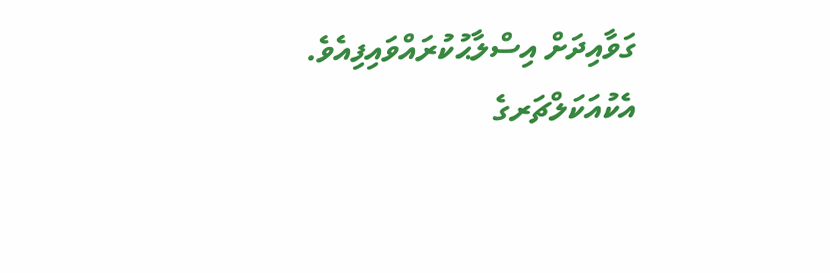ގަވާއިދަށް އިސްލާޙުކުރައްވައިފިއެވެ. އެކުއަކަލްޗަރގެ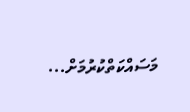މަސައްކަތްކުރުމަށް...